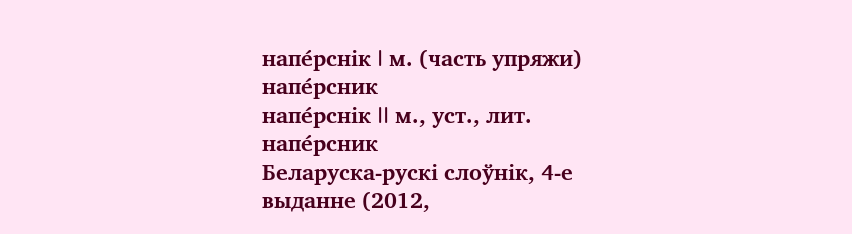напе́рснік I м. (часть упряжи) напе́рсник
напе́рснік II м., уст., лит. напе́рсник
Беларуска-рускі слоўнік, 4-е выданне (2012,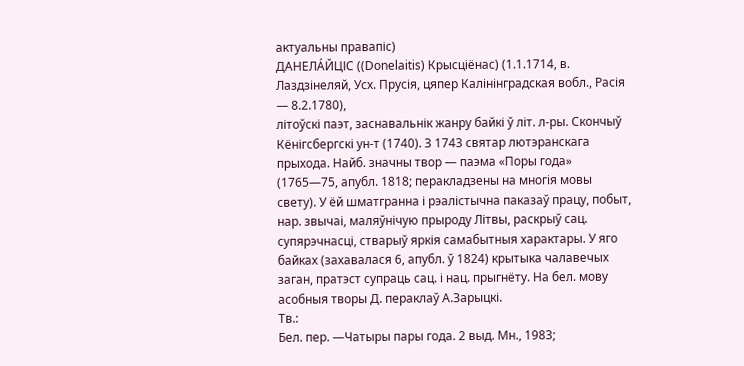актуальны правапіс)
ДАНЕЛА́ЙЦІС ((Donelaitis) Крысціёнас) (1.1.1714, в. Лаздзінеляй, Усх. Прусія, цяпер Калінінградская вобл., Расія — 8.2.1780),
літоўскі паэт, заснавальнік жанру байкі ў літ. л-ры. Скончыў Кёнігсбергскі ун-т (1740). З 1743 святар лютэранскага прыхода. Найб. значны твор — паэма «Поры года» (1765—75, апубл. 1818; перакладзены на многія мовы свету). У ёй шматгранна і рэалістычна паказаў працу, побыт, нар. звычаі, маляўнічую прыроду Літвы, раскрыў сац. супярэчнасці, стварыў яркія самабытныя характары. У яго байках (захавалася 6, апубл. ў 1824) крытыка чалавечых заган, пратэст супраць сац. і нац. прыгнёту. На бел. мову асобныя творы Д. пераклаў А.Зарыцкі.
Тв.:
Бел. пер. —Чатыры пары года. 2 выд. Мн., 1983;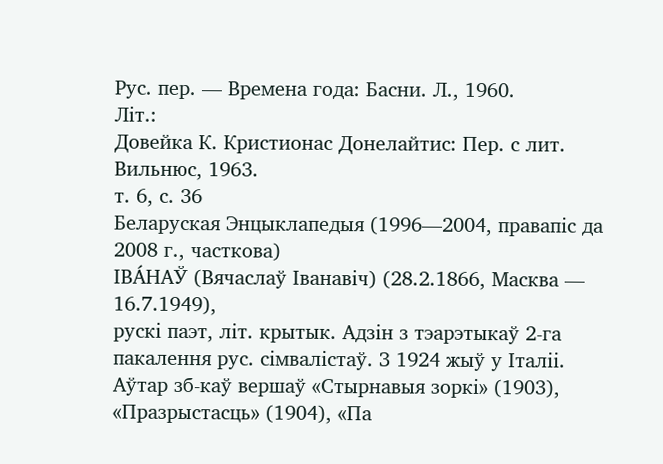Рус. пер. — Времена года: Басни. Л., 1960.
Літ.:
Довейка К. Кристионас Донелайтис: Пер. с лит. Вильнюс, 1963.
т. 6, с. 36
Беларуская Энцыклапедыя (1996—2004, правапіс да 2008 г., часткова)
ІВА́НАЎ (Вячаслаў Іванавіч) (28.2.1866, Масква — 16.7.1949),
рускі паэт, літ. крытык. Адзін з тэарэтыкаў 2-га пакалення рус. сімвалістаў. З 1924 жыў у Італіі. Аўтар зб-каў вершаў «Стырнавыя зоркі» (1903), «Празрыстасць» (1904), «Па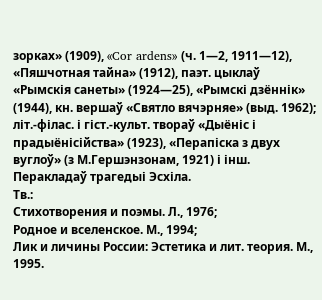зорках» (1909), «Cor ardens» (ч. 1—2, 1911—12), «Пяшчотная тайна» (1912), паэт. цыклаў «Рымскія санеты» (1924—25), «Рымскі дзённік» (1944), кн. вершаў «Святло вячэрняе» (выд. 1962); літ.-філас. і гіст.-культ. твораў «Дыёніс і прадыёнісійства» (1923), «Перапіска з двух вуглоў» (з М.Гершэнзонам, 1921) і інш. Перакладаў трагедыі Эсхіла.
Тв.:
Стихотворения и поэмы. Л., 1976;
Родное и вселенское. М., 1994;
Лик и личины России: Эстетика и лит. теория. М., 1995.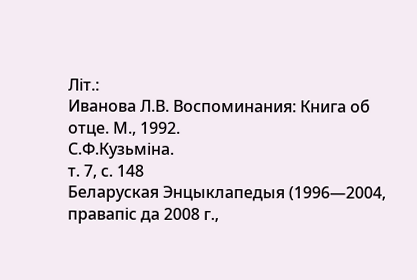Літ.:
Иванова Л.В. Воспоминания: Книга об отце. М., 1992.
С.Ф.Кузьміна.
т. 7, с. 148
Беларуская Энцыклапедыя (1996—2004, правапіс да 2008 г.,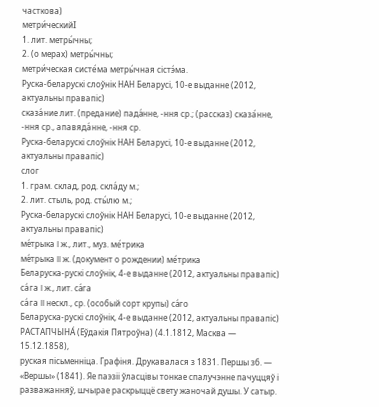часткова)
метри́ческийI
1. лит. метры́чны;
2. (о мерах) метры́чны;
метри́ческая систе́ма метры́чная сістэ́ма.
Руска-беларускі слоўнік НАН Беларусі, 10-е выданне (2012, актуальны правапіс)
сказа́ние лит. (предание) пада́нне, -ння ср.; (рассказ) сказа́нне, -ння ср., апавяда́нне, -ння ср.
Руска-беларускі слоўнік НАН Беларусі, 10-е выданне (2012, актуальны правапіс)
слог
1. грам. склад, род. скла́ду м.;
2. лит. стыль, род. сты́лю м.;
Руска-беларускі слоўнік НАН Беларусі, 10-е выданне (2012, актуальны правапіс)
ме́трыка I ж., лит., муз. ме́трика
ме́трыка II ж. (документ о рождении) ме́трика
Беларуска-рускі слоўнік, 4-е выданне (2012, актуальны правапіс)
са́га I ж., лит. са́га
са́га II нескл., ср. (особый сорт крупы) са́го
Беларуска-рускі слоўнік, 4-е выданне (2012, актуальны правапіс)
РАСТАПЧЫНА́ (Еўдакія Пятроўна) (4.1.1812, Масква — 15.12.1858),
руская пісьменніца. Графіня. Друкавалася з 1831. Першы зб. — «Вершы» (1841). Яе паэзіі ўласцівы тонкае спалучэнне пачуццяў і разважанняў, шчырае раскрыццё свету жаночай душы. У сатыр.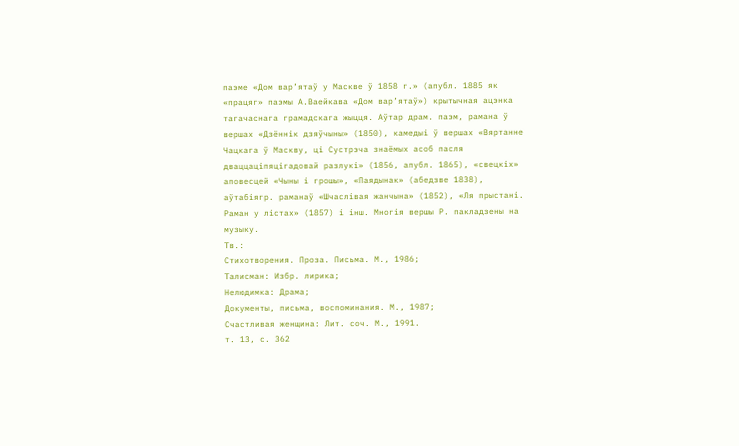паэме «Дом вар’ятаў у Маскве ў 1858 г.» (апубл. 1885 як «працяг» паэмы А.Ваейкава «Дом вар’ятаў») крытычная ацэнка тагачаснага грамадскага жыцця. Аўтар драм. паэм, рамана ў вершах «Дзённік дзяўчыны» (1850), камедыі ў вершах «Вяртанне Чацкага ў Маскву, ці Сустрэча знаёмых асоб пасля дваццаціпяцігадовай разлукі» (1856, апубл. 1865), «свецкіх» аповесцей «Чыны і грошы», «Паядынак» (абедзве 1838), аўтабіягр. раманаў «Шчаслівая жанчына» (1852), «Ля прыстані. Раман у лістах» (1857) і інш. Многія вершы Р. пакладзены на музыку.
Тв.:
Стихотворения. Проза. Письма. М., 1986;
Талисман: Избр. лирика;
Нелюдимка: Драма;
Документы, письма, воспоминания. М., 1987;
Счастливая женщина: Лит. соч. М., 1991.
т. 13, с. 362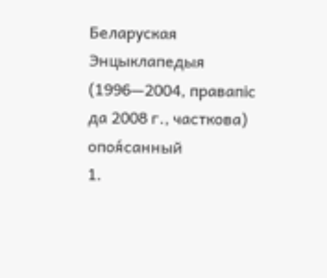Беларуская Энцыклапедыя (1996—2004, правапіс да 2008 г., часткова)
опоя́санный
1.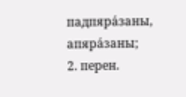падпяра́заны, апяра́заны;
2. перен.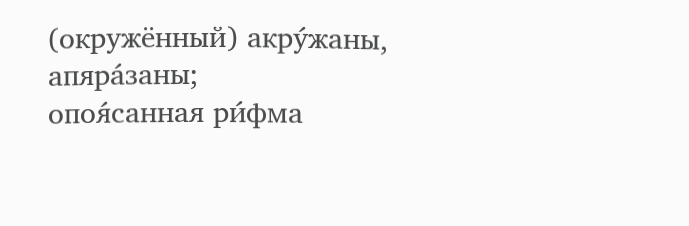(окружённый) акру́жаны, апяра́заны;
опоя́санная ри́фма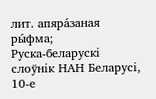лит. апяра́заная ры́фма;
Руска-беларускі слоўнік НАН Беларусі, 10-е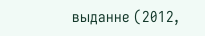выданне (2012,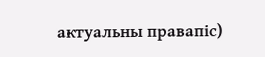актуальны правапіс)